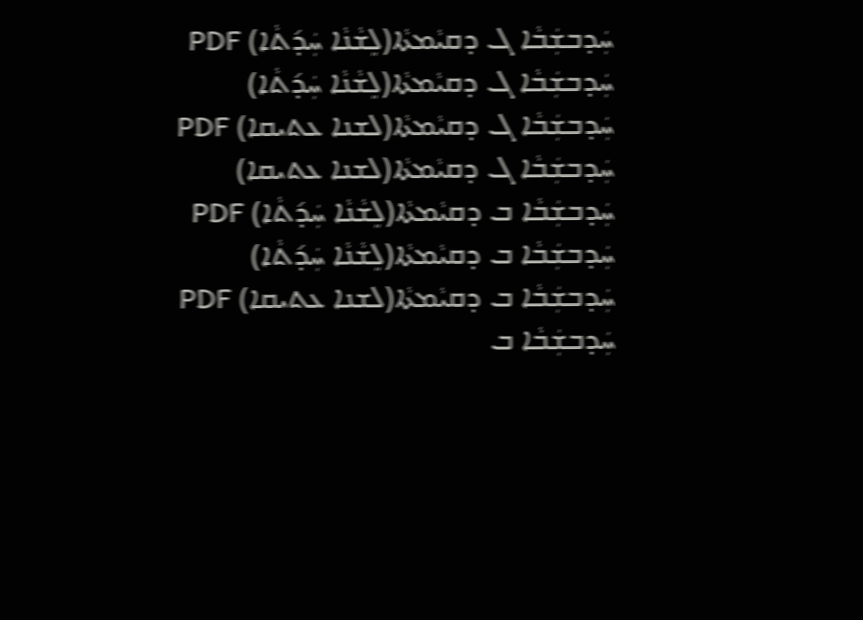ܚܲܕܒܫܲܒܵܐ ܓ ܕܩܝܵܡܬܵܐ(ܠܸܫܵܢܵܐ ܚܲܕ݇ܬܵܐ) PDF
ܚܲܕܒܫܲܒܵܐ ܓ ܕܩܝܵܡܬܵܐ(ܠܸܫܵܢܵܐ ܚܲܕ݇ܬܵܐ)
ܚܲܕܒܫܲܒܵܐ ܓ ܕܩܝܵܡܬܵܐ(ܠܫܢܐ ܥܬܝܩܐ) PDF
ܚܲܕܒܫܲܒܵܐ ܓ ܕܩܝܵܡܬܵܐ(ܠܫܢܐ ܥܬܝܩܐ)
ܚܲܕܒܫܲܒܵܐ ܒ ܕܩܝܵܡܬܵܐ(ܠܸܫܵܢܵܐ ܚܲܕ݇ܬܵܐ) PDF
ܚܲܕܒܫܲܒܵܐ ܒ ܕܩܝܵܡܬܵܐ(ܠܸܫܵܢܵܐ ܚܲܕ݇ܬܵܐ)
ܚܲܕܒܫܲܒܵܐ ܒ ܕܩܝܵܡܬܵܐ(ܠܫܢܐ ܥܬܝܩܐ) PDF
ܚܲܕܒܫܲܒܵܐ ܒ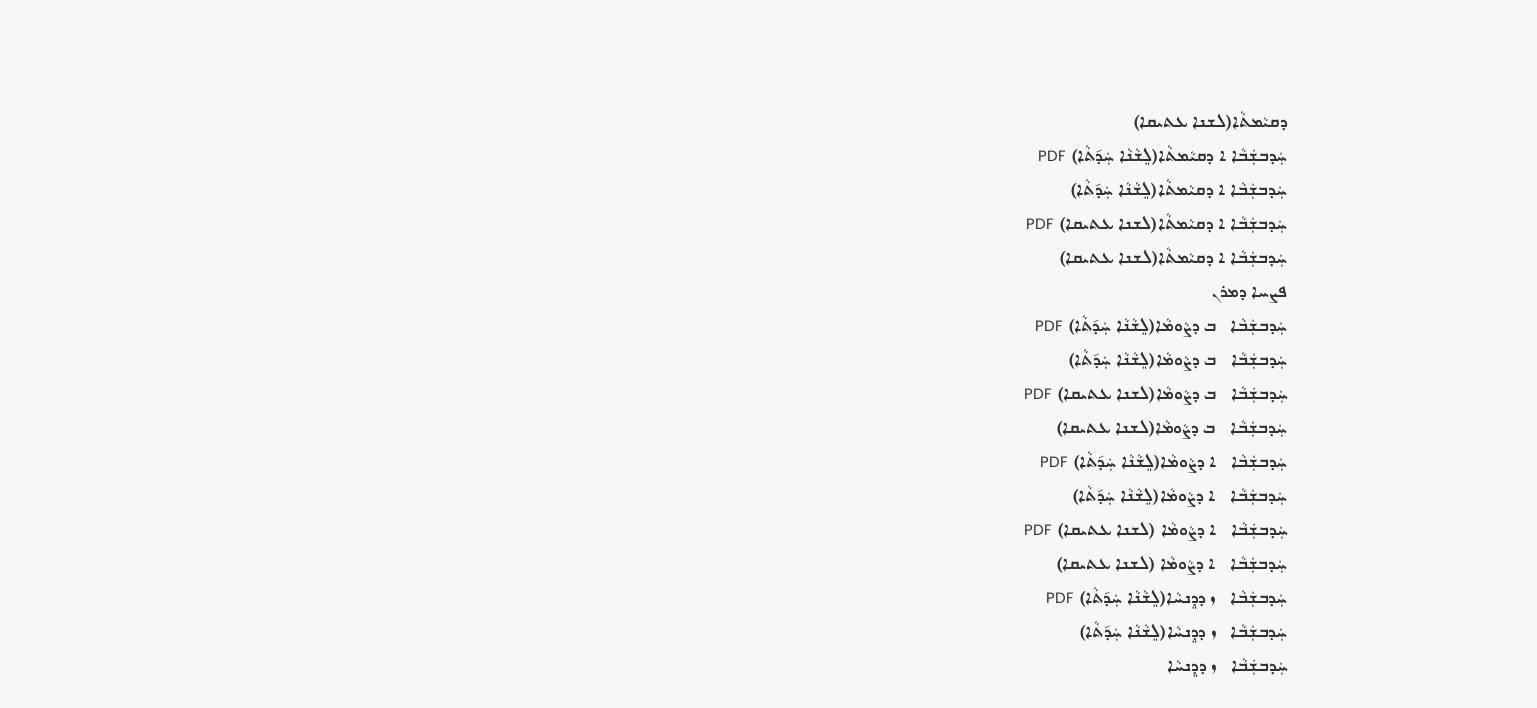ܕܩܝܵܡܬܵܐ(ܠܫܢܐ ܥܬܝܩܐ)
ܚܲܕܒܫܲܒܵܐ ܐ ܕܩܝܵܡܬܵܐ(ܠܸܫܵܢܵܐ ܚܲܕ݇ܬܵܐ) PDF
ܚܲܕܒܫܲܒܵܐ ܐ ܕܩܝܵܡܬܵܐ(ܠܸܫܵܢܵܐ ܚܲܕ݇ܬܵܐ)
ܚܲܕܒܫܲܒܵܐ ܐ ܕܩܝܵܡܬܵܐ(ܠܫܢܐ ܥܬܝܩܐ) PDF
ܚܲܕܒܫܲܒܵܐ ܐ ܕܩܝܵܡܬܵܐ(ܠܫܢܐ ܥܬܝܩܐ)
ܦܨܚܐ ܕܡܪܢ
ܚܲܕܒܫܲܒܵܐ   ܒ ܕܨܵܘܡܵܐ(ܠܸܫܵܢܵܐ ܚܲܕ݇ܬܵܐ) PDF
ܚܲܕܒܫܲܒܵܐ   ܒ ܕܨܵܘܡܵܐ(ܠܸܫܵܢܵܐ ܚܲܕ݇ܬܵܐ)
ܚܲܕܒܫܲܒܵܐ   ܒ ܕܨܵܘܡܵܐ(ܠܫܢܐ ܥܬܝܩܐ) PDF
ܚܲܕܒܫܲܒܵܐ   ܒ ܕܨܵܘܡܵܐ(ܠܫܢܐ ܥܬܝܩܐ)
ܚܲܕܒܫܲܒܵܐ   ܐ ܕܨܵܘܡܵܐ(ܠܸܫܵܢܵܐ ܚܲܕ݇ܬܵܐ) PDF
ܚܲܕܒܫܲܒܵܐ   ܐ ܕܨܵܘܡܵܐ(ܠܸܫܵܢܵܐ ܚܲܕ݇ܬܵܐ)
ܚܲܕܒܫܲܒܵܐ   ܐ ܕܨܵܘܡܵܐ (ܠܫܢܐ ܥܬܝܩܐ) PDF
ܚܲܕܒܫܲܒܵܐ   ܐ ܕܨܵܘܡܵܐ (ܠܫܢܐ ܥܬܝܩܐ)
ܚܲܕܒܫܲܒܵܐ   ܙ ܕܕܸܢܚܵܐ(ܠܸܫܵܢܵܐ ܚܲܕ݇ܬܵܐ) PDF
ܚܲܕܒܫܲܒܵܐ   ܙ ܕܕܸܢܚܵܐ(ܠܸܫܵܢܵܐ ܚܲܕ݇ܬܵܐ)
ܚܲܕܒܫܲܒܵܐ   ܙ ܕܕܸܢܚܵܐ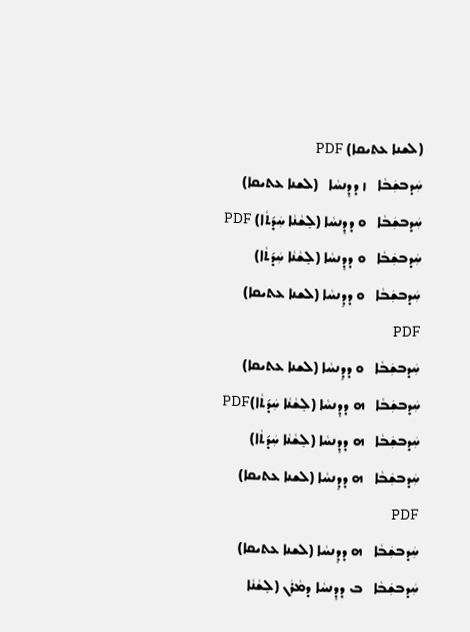(ܠܫܢܐ ܥܬܝܩܐ) PDF
ܚܲܕܒܫܲܒܵܐ   ܙ ܕܕܸܢܚܵܐ   (ܠܫܢܐ ܥܬܝܩܐ)
ܚܲܕܒܫܲܒܵܐ   ܘ ܕܕܸܢܚܵܐ (ܠܸܫܵܢܵܐ ܚܲܕ݇ܬܵܐ) PDF
ܚܲܕܒܫܲܒܵܐ   ܘ ܕܕܸܢܚܵܐ (ܠܸܫܵܢܵܐ ܚܲܕ݇ܬܵܐ)
ܚܲܕܒܫܲܒܵܐ   ܘ ܕܕܸܢܚܵܐ (ܠܫܢܐ ܥܬܝܩܐ) PDF
ܚܲܕܒܫܲܒܵܐ   ܘ ܕܕܸܢܚܵܐ (ܠܫܢܐ ܥܬܝܩܐ)
ܚܲܕܒܫܲܒܵܐ   ܗ ܕܕܸܢܚܵܐ (ܠܸܫܵܢܵܐ ܚܲܕ݇ܬܵܐ)PDF
ܚܲܕܒܫܲܒܵܐ   ܗ ܕܕܸܢܚܵܐ (ܠܸܫܵܢܵܐ ܚܲܕ݇ܬܵܐ)
ܚܲܕܒܫܲܒܵܐ   ܗ ܕܕܸܢܚܵܐ (ܠܫܢܐ ܥܬܝܩܐ) PDF
ܚܲܕܒܫܲܒܵܐ   ܗ ܕܕܸܢܚܵܐ (ܠܫܢܐ ܥܬܝܩܐ)
ܚܲܕܒܫܲܒܵܐ   ܒ ܕܕܸܢܚܵܐ ܕܡܵܪܲܢ (ܠܸܫܵܢܵܐ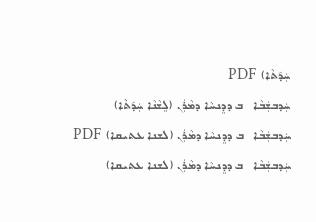ܚܲܕ݇ܬܵܐ) PDF
ܚܲܕܒܫܲܒܵܐ   ܒ ܕܕܸܢܚܵܐ ܕܡܵܪܲܢ (ܠܸܫܵܢܵܐ ܚܲܕ݇ܬܵܐ)
ܚܲܕܒܫܲܒܵܐ   ܒ ܕܕܸܢܚܵܐ ܕܡܵܪܲܢ (ܠܫܢܐ ܥܬܝܩܐ) PDF
ܚܲܕܒܫܲܒܵܐ   ܒ ܕܕܸܢܚܵܐ ܕܡܵܪܲܢ (ܠܫܢܐ ܥܬܝܩܐ)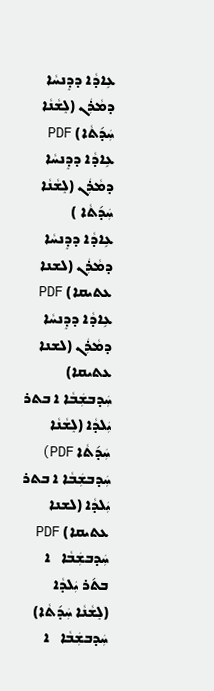ܥܹܐܕܵܐ ܕܕܸܢܚܵܐ ܕܡܵܪܲܢ (ܠܸܫܵܢܵܐ ܚܲܕ݇ܬܵܐ) PDF
ܥܹܐܕܵܐ ܕܕܸܢܚܵܐ ܕܡܵܪܲܢ (ܠܸܫܵܢܵܐ ܚܲܕ݇ܬܵܐ )
ܥܹܐܕܵܐ ܕܕܸܢܚܵܐ ܕܡܵܪܲܢ (ܠܫܢܐ ܥܬܝܩܐ) PDF
ܥܹܐܕܵܐ ܕܕܸܢܚܵܐ ܕܡܵܪܲܢ (ܠܫܢܐ ܥܬܝܩܐ)
ܚܲܕܒܫܲܒܵܐ ܐ ܒܬܪ ܝܲܠܕܵܐ (ܠܸܫܵܢܵܐ ܚܲܕ݇ܬܵܐ PDF)
ܚܲܕܒܫܲܒܵܐ ܐ ܒܬܪ ܝܲܠܕܵܐ (ܠܫܢܐ ܥܬܝܩܐ) PDF
ܚܲܕܒܫܲܒܵܐ   ܐ ܒܬ݇ܪ ܝܲܠܕܵܐ (ܠܸܫܵܢܵܐ ܚܲܕ݇ܬܵܐ)
ܚܲܕܒܫܲܒܵܐ   ܐ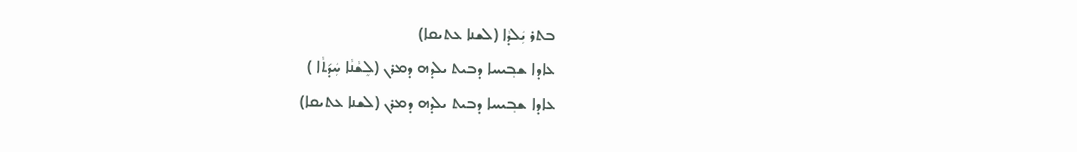ܒܬܪ ܝܲܠܕܵܐ (ܠܫܢܐ ܥܬܝܩܐ)
ܥܐܕܐ ܫܒ݂ܝܚܐ ܕܒܝܬ ܝܠܕܗ ܕܡܪܢ (ܠܸܫܵܢܵܐ ܚܲܕ݇ܬܵܐ )
ܥܐܕܐ ܫܒ݂ܝܚܐ ܕܒܝܬ ܝܠܕܗ ܕܡܪܢ (ܠܫܢܐ ܥܬܝܩܐ)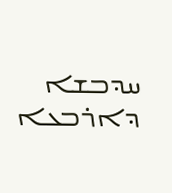ܚܕܒܫܐ ܕܐܪܒܥܐ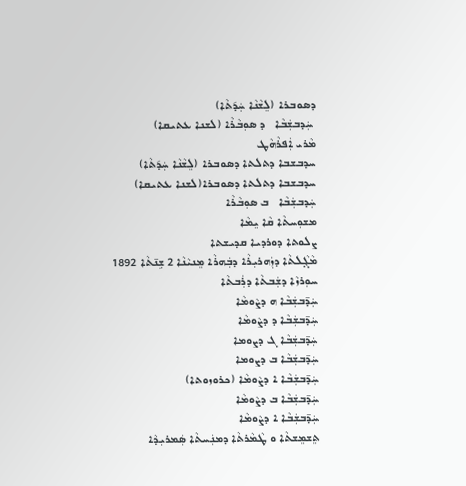ܕܣܘܒܪܐ (ܠܸܫܵܢܵܐ ܚܲܕ݇ܬܵܐ)
 ܚܲܕܒܫܲܒܵܐ   ܕ ܣܘܼܒܵܪܵܐ (ܠܫܢܐ ܥܬܝܩܐ)
ܡܵܪܝ ܐܲܦܪܵܗܵܛ
ܚܕܒܫܒܐ ܕܬܠܬܐ ܕܣܘܒܪܐ (ܠܸܫܵܢܵܐ ܚܲܕ݇ܬܵܐ)
ܚܕܒܫܒܐ ܕܬܠܬܐ ܕܣܘܒܪܐ(ܠܫܢܐ ܥܬܝܩܐ)
ܚܲܕܒܫܲܒܵܐ   ܒ ܣܘܼܒܵܪܵܐ
ܡܫܘܼܚܬܵܐ ܩܵܐ ܝܸܡܵܐ
ܨܠܘܬܐ ܕܘܪܕܝܐ ܩܕܝܫܬܐ
ܡܵܓ̣ܵܠܬܵܐ ܕܙܲܗܪܝܼܪܵܐ ܕܒܲܗܪܵܐ ܡܸܢܝܵܢܵܐ 2 ܫܹܢ̄ܬܵܐ 1892
ܚܘܼܪܙܵܐ ܕܫܲܒܬܵܐ ܕܪܲܒܬܵܐ
ܚܲܕ̄ܒܫܲܒܵܐ ܗ ܕܨܵܘܡܵܐ
ܚܲܕ̄ܒܫܲܒܵܐ ܕ ܕܨܵܘܡܵܐ
ܚܲܕ̄ܒܫܲܒܵܐ ܓ ܕܨܘܡܐ
ܚܲܕ̄ܒܫܲܒܵܐ ܒ ܕܨܘܡܐ
ܚܲܕ̄ܒܫܲܒܵܐ ܐ ܕܨܵܘܡܵܐ (ܟܪܘܙܘܬܐ)
ܚܲܕ̄ܒܫܲܒܵܐ ܒ ܕܨܵܘܡܵܐ
ܚܲܕ̄ܒܫܲܒܵܐ ܐ ܕܨܵܘܡܵܐ
ܬܸܫܡܸܫܬܵܐ ܘ ܛܵܡܵܪܬܵܐ ܕܡܢܲܚܬܵܐ ܣܲܡܪܝܼܕܵܐ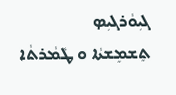ܓܝܼܘܵܪܓܝܼܤ
ܬܸܫܡܸܫܬܵܐ ܘ ܛܵܡܵܪܬܵܐ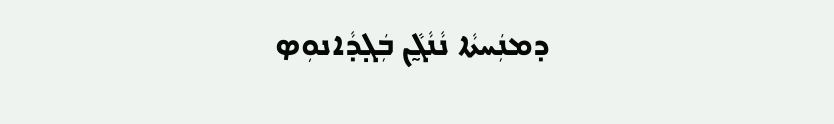ܕܡܢܲܚܬܵܐ ܢܵܢܵܓ̰ܵܢ ܒܲܓ̣ܕܵܐܢܘܼܤ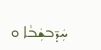ܚܲܕ̄ܒܫܲܒܵܐ ܘ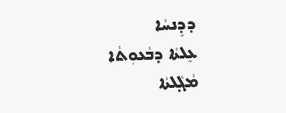ܕܕܸܢܚܵܐ
ܥܸܠܬܵܐ ܕܒܵܥܘܼܬܵܐ
ܡܵܓ̣ܵܠܬܵܐ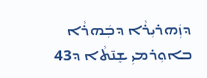ܕܙܲܗܪܝܼܪܵܐ ܕܒܲܗܪܵܐ ܒܐܘܼܪܡܝܼ ܫܸܢ̄ܬܵܐ ܕ43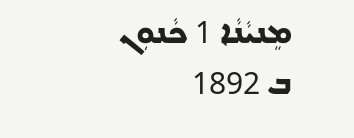ܡܸܢܝܵܢܵܐ 1 ܟܵܢܘܼܢ ܒ 1892